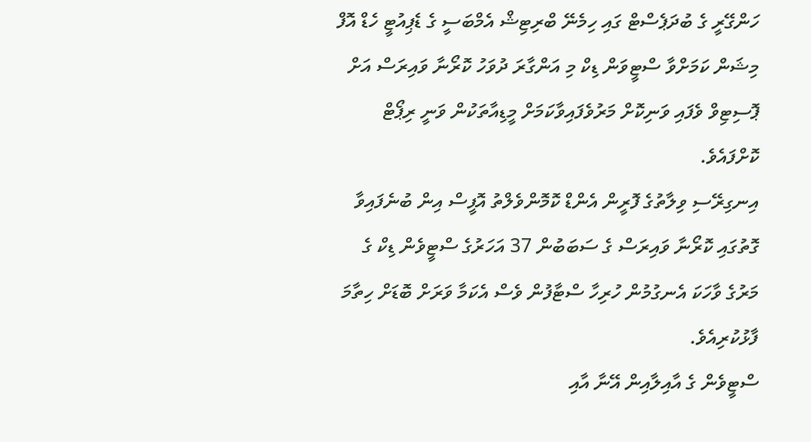ހަންގޭރީ ގެ ބުދަޕެސްޓް ގައި ހިމެނޭ ބްރިޓިޝް އެމްބަސީ ގެ ޑެޕިއުޓީ ހެޑް އޮފް މިޝަން ކަމަށްވާ ސްޓީވަން ޑިކް މި އަންގާރަ ދުވަހު ކޮރޯނާ ވައިރަސް އަށް ޕޮސިޓިވް ވެފައި ވަނިކޮށް މަރުވެފައިވާކަމަށް މީޑިއާތަކުން ވަނީ ރިޕޯޓް ކޮށްފައެވެ.
އިނގިރޭސި ވިލާތުގެ ފޮރީން އެންޑް ކޮމޮންވެލްތު އޮފީސް އިން ބުނެފައިވާ ގޮތުގައި ކޮރޯނާ ވައިރަސް ގެ ސަބަބުން 37 އަހަރުގެ ސްޓީވެން ޑިކް ގެ މަރުގެ ވާހަކަ އެނގުމުން ހުރިހާ ސްޓާފުން ވެސް އެކަމާ ވަރަށް ބޮޑަށް ހިތާމަ ފާޅުކުރިއެވެ.
ސްޓީވެން ގެ އާއިލާއިން އޭނާ އާއި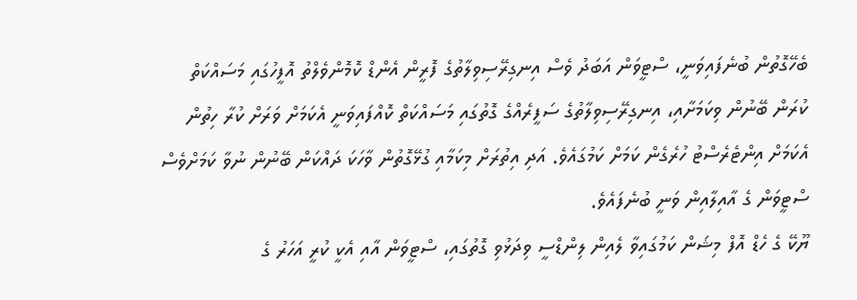ބެހޭގޮތުން ބުނެފައިވަނީ، ސްޓީވަން އަބަދު ވެސް އިނގިރޭސިވިލާތުގެ ފޮރީން އެންޑް ކޮމޮންވެލްތު އޮފީހުގައި މަސައްކަތް ކުރަން ބޭނުން ވިކަމަށާއި، އިނގިރޭސިވިލާތުގެ ސަފީރެއްގެ ގޮތުގައި މަސައްކަތް ކޮއްފައިވަނީ އެކަމަށް ވަރަށް ކުރާ ހިތުން އެކަމަށް އިންޓެރެސްޓު ހުރެގެން ކަމަށް ކަމުގައެވެ. އަދި އިތުރަށް މިކަމާއި ގުޅޭގޮތުން ވާހަކަ ދައްކަން ބޭނުން ނުވާ ކަމަށްވެސް ސްޓީވަން ގެ އާއިލާއިން ވަނީ ބުނެފައެވެ.
ޔޫކޭ ގެ ހެޑް އޮފް މިޝަން ކަމުގައިވާ ލެއިން ލިންޑްސީ ވިދަޅުވި ގޮތުގައި، ސްޓީވަން އާއި އެކީ ކުރީ އަހަރު ގެ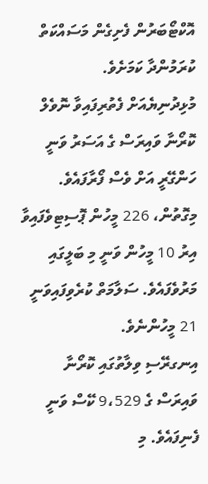އޮކްޓޯބަރުން ފެށިގެން މަސައްކަތް ކުރަމުންދާ ކަމަށެވެ.
މުޅިދުނިޔެއަށް ފެތުރިފައިވާ ނޮވެލް ކޮރޯނާ ވައިރަސް ގެ އަސަރު ވަނީ ހަންގޭރީ އަށް ވެސް ފޯރާފައެވެ. މިގޮތުން، 226 މީހުން ޕޮސިޓިވެފައިވާ އިރު 10 މީހުން ވަނީ މި ބަލީގައި މަރުވެފައެވެ. ސަލާމަތް ކުރެވިފައިވަނީ 21 މީހުންނެވެ.
އިނގރޭސި ވިލާތުގައި ކޮރޯނާ ވައިރަސް ގެ 9،529 ކޭސް ވަނީ ފެނިފައެވެ. މި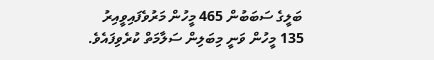ބަލީގެ ސަބަބުން 465 މީހުން މަރުވެފައިވީއިރު 135 މީހުން ވަނީ މިބަލިން ސަލާމަތް ކުރެވިފައެވެ.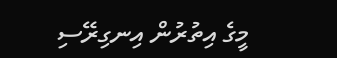މީގެ އިތުރުން އިނގިރޭސި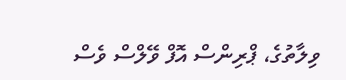ވިލާތުގެ، ޕްރިންސް އޮފް ވޭލްސް ވެސް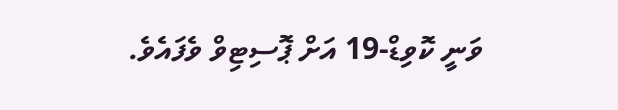ވަނީ ކޮވިޑް-19 އަށް ޕޮސިޓިވް ވެފައެވެ.